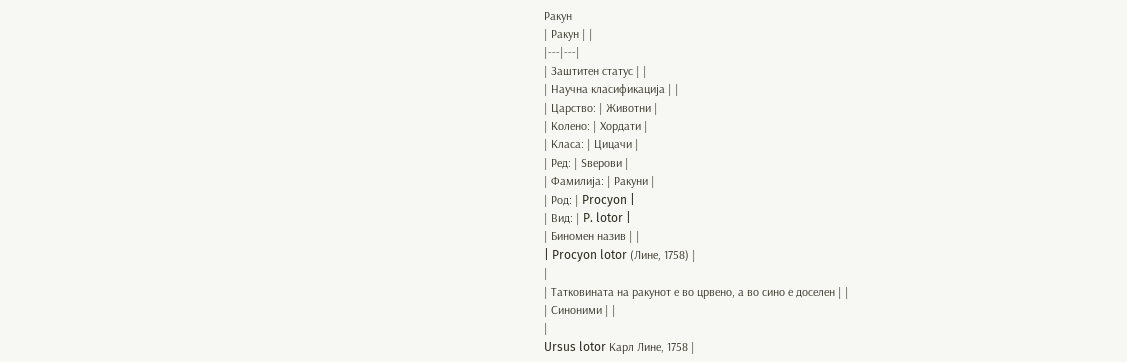Ракун
| Ракун | |
|---|---|
| Заштитен статус | |
| Научна класификација | |
| Царство: | Животни |
| Колено: | Хордати |
| Класа: | Цицачи |
| Ред: | Ѕверови |
| Фамилија: | Ракуни |
| Род: | Procyon |
| Вид: | P. lotor |
| Биномен назив | |
| Procyon lotor (Лине, 1758) |
|
| Татковината на ракунот е во црвено, а во сино е доселен | |
| Синоними | |
|
Ursus lotor Карл Лине, 1758 |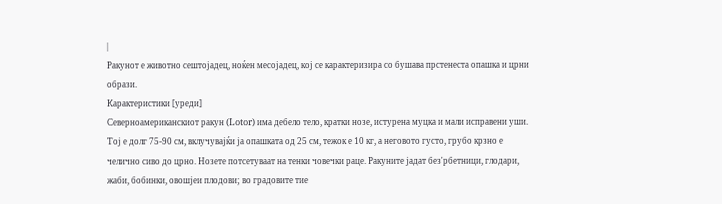|
Ракунот е животно сештојадец, ноќен месојадец, кој се карактеризира со бушава прстенеста опашка и црни образи.
Карактеристики [уреди]
Северноамериканскиот ракун (Lotor) има дебело тело, кратки нозе, истурена муцка и мали исправени уши. Тој е долг 75-90 см, вклучувајќи ја опашката од 25 см, тежок е 10 кг, а неговото густо, грубо крзно е челично сиво до црно. Нозете потсетуваат на тенки човечки раце. Ракуните јадат без'рбетници, глодари, жаби, бобинки, овошјеи плодови; во градовите тие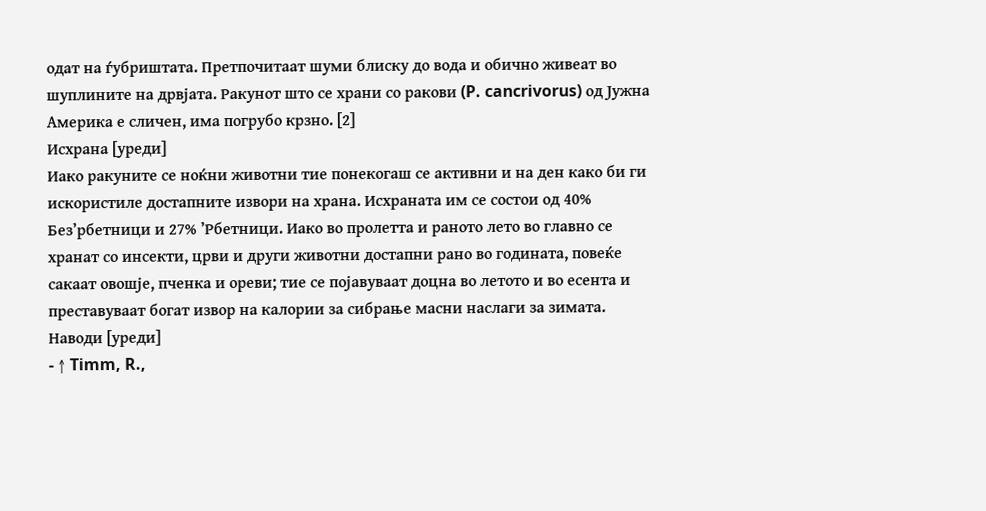одат на ѓубриштата. Претпочитаат шуми блиску до вода и обично живеат во шуплините на дрвјата. Ракунот што се храни со ракови (P. cancrivorus) од Јужна Америка е сличен, има погрубо крзно. [2]
Исхрана [уреди]
Иако ракуните се ноќни животни тие понекогаш се активни и на ден како би ги искористиле достапните извори на храна. Исхраната им се состои од 40% Без’рбетници и 27% ’Рбетници. Иако во пролетта и раното лето во главно се хранат со инсекти, црви и други животни достапни рано во годината, повеќе сакаат овошје, пченка и ореви; тие се појавуваат доцна во летото и во есента и преставуваат богат извор на калории за сибрање масни наслаги за зимата.
Наводи [уреди]
- ↑ Timm, R.,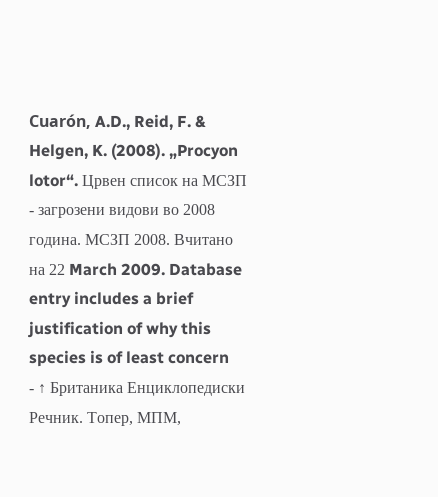Cuarón, A.D., Reid, F. & Helgen, K. (2008). „Procyon lotor“. Црвен список на МСЗП - загрозени видови во 2008 година. МСЗП 2008. Вчитано на 22 March 2009. Database entry includes a brief justification of why this species is of least concern
- ↑ Британика Енциклопедиски Речник. Топер, МПМ,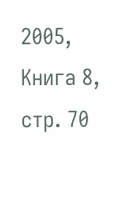2005, Книга 8, стр. 70